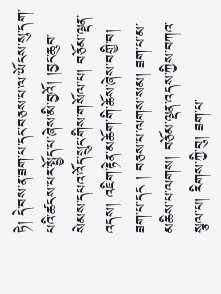ཏེ། དེ་བས་ན་ཟག་པ་དང་བཅས་པ་ལ་ཡོངས་སུ་དག་པའི་ཚངས་པར་སྤྱོད་པ་ཞེས་མི་བྱའོ། །བྱང་ཆུབ་སེམས་དཔའ་འོད་སྲུང་གིས་གསོལ་པ། བཅོམ་ལྡན་འདས། འཇིག་རྟེན་མཆོག་གི་ཆོས་ཞེས་བགྱི་བ། ཟག་པ་དང ། བཅས་པ་ལགས་སམ། ཟག་པ་མ་མཆིས་པ་ལགས། བཅོམ་ལྡན་འདས་ཀྱིས་བཀའ་སྩལ་པ། རིགས་ཀྱི་བུ། ཟག་པ་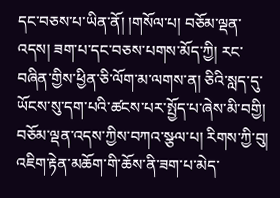དང་བཅས་པ་ཡིན་ནོ། །གསོལ་པ། བཅོམ་ལྡན་འདས། ཟག་པ་དང་བཅས་པགས་མོད་ཀྱི། རང་བཞིན་གྱིས་ཕྱིན་ཅི་ལོག་མ་ལགས་ན། ཅིའི་སླད་དུ་ཡོངས་སུ་དག་པའི་ཚངས་པར་སྤྱོད་པ་ཞེས་མི་བགྱི། བཅོམ་ལྡན་འདས་ཀྱིས་བཀའ་སྩལ་པ། རིགས་ཀྱི་བུ། འཇིག་རྟེན་མཆོག་གི་ཆོས་ནི་ཟག་པ་མེད་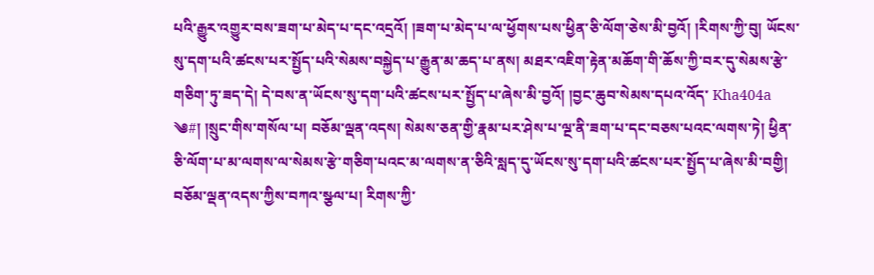པའི་རྒྱུར་འགྱུར་བས་ཟག་པ་མེད་པ་དང་འདྲའོ། །ཟག་པ་མེད་པ་ལ་ཕྱོགས་པས་ཕྱིན་ཅི་ལོག་ཅེས་མི་བྱའོ། །རིགས་ཀྱི་བུ། ཡོངས་སུ་དག་པའི་ཚངས་པར་སྤྱོད་པའི་སེམས་བསྐྱེད་པ་རྒྱུན་མ་ཆད་པ་ནས། མཐར་འཇིག་རྟེན་མཆོག་གི་ཆོས་ཀྱི་བར་དུ་སེམས་རྩེ་གཅིག་ཏུ་ཟད་དེ། དེ་བས་ན་ཡོངས་སུ་དག་པའི་ཚངས་པར་སྤྱོད་པ་ཞེས་མི་བྱའོ། །བྱང་ཆུབ་སེམས་དཔའ་འོད་ Kha404a ༄#། །སྲུང་གིས་གསོལ་པ། བཅོམ་ལྡན་འདས། སེམས་ཅན་གྱི་རྣམ་པར་ཤེས་པ་ལྔ་ནི་ཟག་པ་དང་བཅས་པའང་ལགས་ཏེ། ཕྱིན་ཅི་ལོག་པ་མ་ལགས་ལ་སེམས་རྩེ་གཅིག་པའང་མ་ལགས་ན་ཅིའི་སླད་དུ་ཡོངས་སུ་དག་པའི་ཚངས་པར་སྤྱོད་པ་ཞེས་མི་བགྱི། བཅོམ་ལྡན་འདས་ཀྱིས་བཀའ་སྩལ་པ། རིགས་ཀྱི་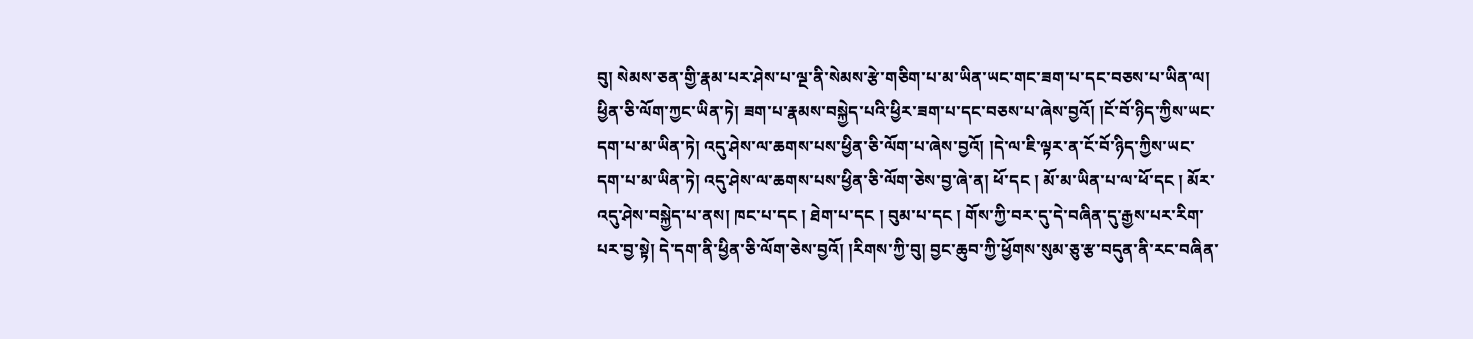བུ། སེམས་ཅན་གྱི་རྣམ་པར་ཤེས་པ་ལྔ་ནི་སེམས་རྩེ་གཅིག་པ་མ་ཡིན་ཡང་གང་ཟག་པ་དང་བཅས་པ་ཡིན་ལ། ཕྱིན་ཅི་ལོག་ཀྱང་ཡིན་ཏེ། ཟག་པ་རྣམས་བསྐྱེད་པའི་ཕྱིར་ཟག་པ་དང་བཅས་པ་ཞེས་བྱའོ། །ངོ་བོ་ཉིད་ཀྱིས་ཡང་དག་པ་མ་ཡིན་ཏེ། འདུ་ཤེས་ལ་ཆགས་པས་ཕྱིན་ཅི་ལོག་པ་ཞེས་བྱའོ། །དེ་ལ་ཇི་ལྟར་ན་ངོ་བོ་ཉིད་ཀྱིས་ཡང་དག་པ་མ་ཡིན་ཏེ། འདུ་ཤེས་ལ་ཆགས་པས་ཕྱིན་ཅི་ལོག་ཅེས་བྱ་ཞེ་ན། ཕོ་དང ། མོ་མ་ཡིན་པ་ལ་ཕོ་དང ། མོར་འདུ་ཤེས་བསྐྱེད་པ་ནས། ཁང་པ་དང ། ཐེག་པ་དང ། བུམ་པ་དང ། གོས་ཀྱི་བར་དུ་དེ་བཞིན་དུ་རྒྱས་པར་རིག་པར་བྱ་སྟེ། དེ་དག་ནི་ཕྱིན་ཅི་ལོག་ཅེས་བྱའོ། །རིགས་ཀྱི་བུ། བྱང་ཆུབ་ཀྱི་ཕྱོགས་སུམ་ཅུ་རྩ་བདུན་ནི་རང་བཞིན་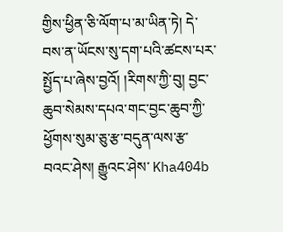གྱིས་ཕྱིན་ཅི་ལོག་པ་མ་ཡིན་ཏེ། དེ་བས་ན་ཡོངས་སུ་དག་པའི་ཚངས་པར་སྤྱོད་པ་ཞེས་བྱའོ། །རིགས་ཀྱི་བུ། བྱང་ཆུབ་སེམས་དཔའ་གང་བྱང་ཆུབ་ཀྱི་ཕྱོགས་སུམ་ཅུ་རྩ་བདུན་ལས་རྩ་བའང་ཤེས། རྒྱུའང་ཤེས་ Kha404b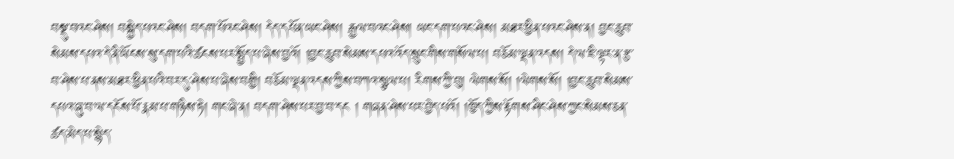བསྡུ་བའང་ཤེས། བསྐྱེད་པའང་ཤེས། བདག་པོའང་ཤེས། དེད་དཔོན་ཡང་ཤེས། རྒྱལ་བའང་ཤེས། ཡང་དག་པའང་ཤེས། མཐར་ཕྱིན་པའང་ཤེས་ན། བྱང་ཆུབ་སེམས་དཔའ་དེ་ནི་ཡོངས་སུ་དག་པའི་ཚངས་པར་སྤྱོད་པ་ཞེས་བྱའོ། །བྱང་ཆུབ་སེམས་དཔའ་འོད་སྲུང་གིས་གསོལ་པ། བཅོམ་ལྡན་འདས། དེ་ལ་ཇི་ལྟར་ན་རྩ་བ་ཤེས་པ་ནས་མཐར་ཕྱིན་པའི་བར་དུ་ཤེས་པ་ཞེས་བགྱི། བཅོམ་ལྡན་འདས་ཀྱིས་བཀའ་སྩལ་པ། རིགས་ཀྱི་བུ། ལེགས་སོ། །ལེགས་སོ། །བྱང་ཆུབ་སེམས་དཔའ་ཞུ་བ་ལ་དངོས་པོ་རྣམ་པ་གཉིས་ཏེ། གང་ཞེ་ན། བདག་ཤེས་པར་བྱ་བ་དང ། གཞན་ཤེས་པར་བྱེད་པའོ། །ཁྱོད་ཀྱིས་རྟོགས་ཤིང་ཤེས་ཀྱང་སེམས་ཅན་ཚད་མེད་པ་སྙེད་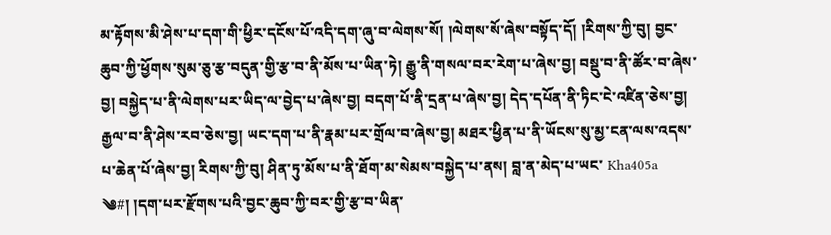མ་རྟོགས་མི་ཤེས་པ་དག་གི་ཕྱིར་དངོས་པོ་འདི་དག་ཞུ་བ་ལེགས་སོ། །ལེགས་སོ་ཞེས་བསྟོད་དོ། །རིགས་ཀྱི་བུ། བྱང་ཆུབ་ཀྱི་ཕྱོགས་སུམ་ཅུ་རྩ་བདུན་གྱི་རྩ་བ་ནི་མོས་པ་ཡིན་ཏེ། རྒྱུ་ནི་གསལ་བར་རེག་པ་ཞེས་བྱ། བསྡུ་བ་ནི་ཚོར་བ་ཞེས་བྱ། བསྐྱེད་པ་ནི་ལེགས་པར་ཡིད་ལ་བྱེད་པ་ཞེས་བྱ། བདག་པོ་ནི་དྲན་པ་ཞེས་བྱ། དེད་དཔོན་ནི་ཏིང་ངེ་འཛིན་ཅེས་བྱ། རྒྱལ་བ་ནི་ཤེས་རབ་ཅེས་བྱ། ཡང་དག་པ་ནི་རྣམ་པར་གྲོལ་བ་ཞེས་བྱ། མཐར་ཕྱིན་པ་ནི་ཡོངས་སུ་མྱ་ངན་ལས་འདས་པ་ཆེན་པོ་ཞེས་བྱ། རིགས་ཀྱི་བུ། ཤིན་ཏུ་མོས་པ་ནི་ཐོག་མ་སེམས་བསྐྱེད་པ་ནས། བླ་ན་མེད་པ་ཡང་ Kha405a ༄#། །དག་པར་རྫོགས་པའི་བྱང་ཆུབ་ཀྱི་བར་གྱི་རྩ་བ་ཡིན་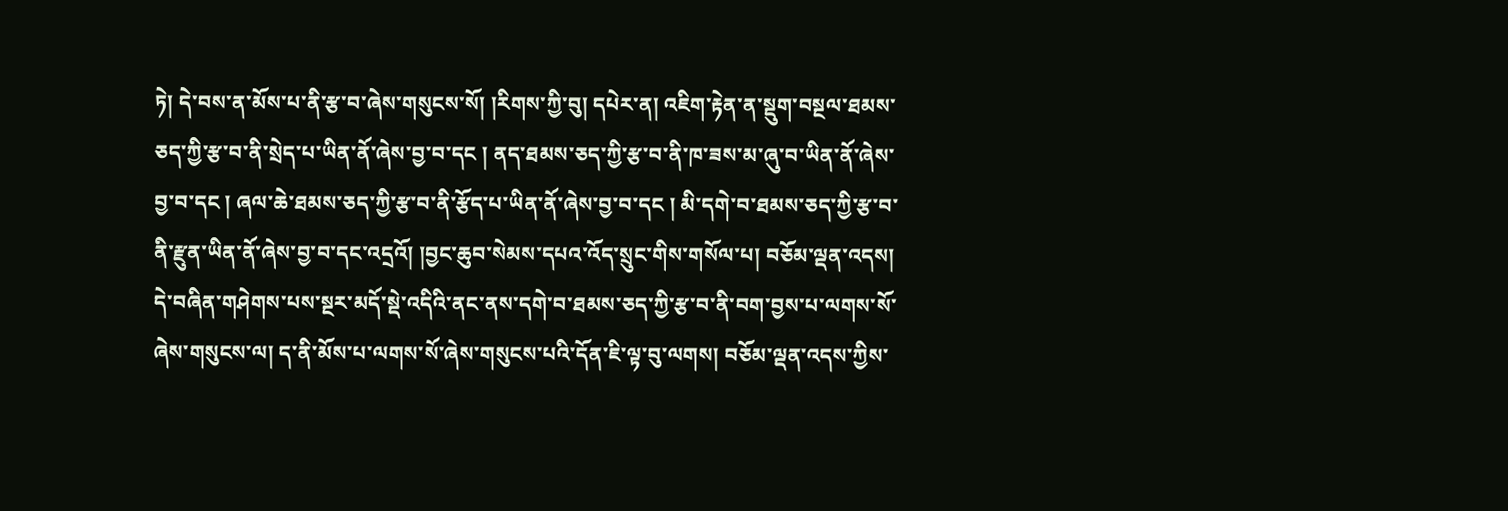ཏེ། དེ་བས་ན་མོས་པ་ནི་རྩ་བ་ཞེས་གསུངས་སོ། །རིགས་ཀྱི་བུ། དཔེར་ན། འཇིག་རྟེན་ན་སྡུག་བསྔལ་ཐམས་ཅད་ཀྱི་རྩ་བ་ནི་སྲེད་པ་ཡིན་ནོ་ཞེས་བྱ་བ་དང ། ནད་ཐམས་ཅད་ཀྱི་རྩ་བ་ནི་ཁ་ཟས་མ་ཞུ་བ་ཡིན་ནོ་ཞེས་བྱ་བ་དང ། ཞལ་ཆེ་ཐམས་ཅད་ཀྱི་རྩ་བ་ནི་རྩོད་པ་ཡིན་ནོ་ཞེས་བྱ་བ་དང ། མི་དགེ་བ་ཐམས་ཅད་ཀྱི་རྩ་བ་ནི་རྫུན་ཡིན་ནོ་ཞེས་བྱ་བ་དང་འདྲའོ། །བྱང་ཆུབ་སེམས་དཔའ་འོད་སྲུང་གིས་གསོལ་པ། བཅོམ་ལྡན་འདས། དེ་བཞིན་གཤེགས་པས་སྔར་མདོ་སྡེ་འདིའི་ནང་ནས་དགེ་བ་ཐམས་ཅད་ཀྱི་རྩ་བ་ནི་བག་བྱས་པ་ལགས་སོ་ཞེས་གསུངས་ལ། ད་ནི་མོས་པ་ལགས་སོ་ཞེས་གསུངས་པའི་དོན་ཇི་ལྟ་བུ་ལགས། བཅོམ་ལྡན་འདས་ཀྱིས་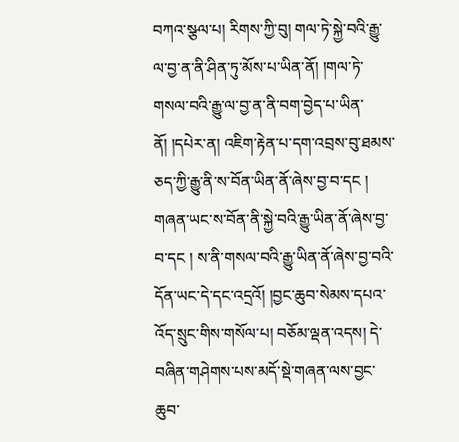བཀའ་སྩལ་པ། རིགས་ཀྱི་བུ། གལ་ཏེ་སྐྱེ་བའི་རྒྱུ་ལ་བྱ་ན་ནི་ཤིན་ཏུ་མོས་པ་ཡིན་ནོ། །གལ་ཏེ་གསལ་བའི་རྒྱུ་ལ་བྱ་ན་ནི་བག་བྱེད་པ་ཡིན་ནོ། །དཔེར་ན། འཇིག་རྟེན་པ་དག་འབྲས་བུ་ཐམས་ཅད་ཀྱི་རྒྱུ་ནི་ས་བོན་ཡིན་ནོ་ཞེས་བྱ་བ་དང ། གཞན་ཡང་ས་བོན་ནི་སྐྱེ་བའི་རྒྱུ་ཡིན་ནོ་ཞེས་བྱ་བ་དང ། ས་ནི་གསལ་བའི་རྒྱུ་ཡིན་ནོ་ཞེས་བྱ་བའི་དོན་ཡང་དེ་དང་འདྲའོ། །བྱང་ཆུབ་སེམས་དཔའ་འོད་སྲུང་གིས་གསོལ་པ། བཅོམ་ལྡན་འདས། དེ་བཞིན་གཤེགས་པས་མདོ་སྡེ་གཞན་ལས་བྱང་ཆུབ་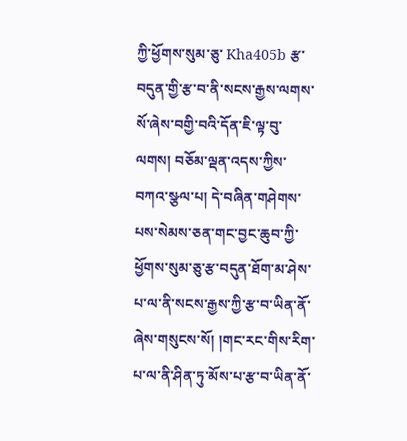ཀྱི་ཕྱོགས་སུམ་ཅུ་ Kha405b རྩ་བདུན་གྱི་རྩ་བ་ནི་སངས་རྒྱས་ལགས་སོ་ཞེས་བགྱི་བའི་དོན་ཇི་ལྟ་བུ་ལགས། བཅོམ་ལྡན་འདས་ཀྱིས་བཀའ་སྩལ་པ། དེ་བཞིན་གཤེགས་པས་སེམས་ཅན་གང་བྱང་ཆུབ་ཀྱི་ཕྱོགས་སུམ་ཅུ་རྩ་བདུན་ཐོག་མ་ཤེས་པ་ལ་ནི་སངས་རྒྱས་ཀྱི་རྩ་བ་ཡིན་ནོ་ཞེས་གསུངས་སོ། །གང་རང་གིས་རིག་པ་ལ་ནི་ཤིན་ཏུ་མོས་པ་རྩ་བ་ཡིན་ནོ་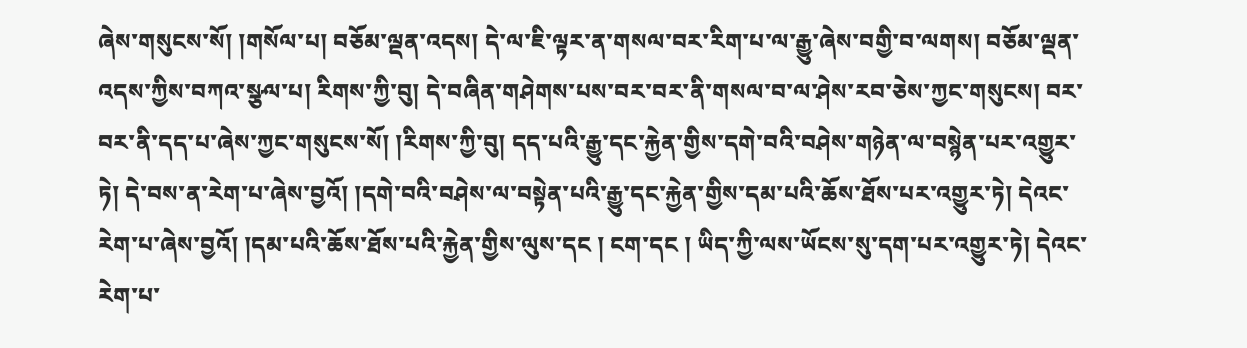ཞེས་གསུངས་སོ། །གསོལ་པ། བཅོམ་ལྡན་འདས། དེ་ལ་ཇི་ལྟར་ན་གསལ་བར་རིག་པ་ལ་རྒྱུ་ཞེས་བགྱི་བ་ལགས། བཅོམ་ལྡན་འདས་ཀྱིས་བཀའ་སྩལ་པ། རིགས་ཀྱི་བུ། དེ་བཞིན་གཤེགས་པས་བར་བར་ནི་གསལ་བ་ལ་ཤེས་རབ་ཅེས་ཀྱང་གསུངས། བར་བར་ནི་དད་པ་ཞེས་ཀྱང་གསུངས་སོ། །རིགས་ཀྱི་བུ། དད་པའི་རྒྱུ་དང་རྐྱེན་གྱིས་དགེ་བའི་བཤེས་གཉེན་ལ་བསྙེན་པར་འགྱུར་ཏེ། དེ་བས་ན་རེག་པ་ཞེས་བྱའོ། །དགེ་བའི་བཤེས་ལ་བསྟེན་པའི་རྒྱུ་དང་རྐྱེན་གྱིས་དམ་པའི་ཆོས་ཐོས་པར་འགྱུར་ཏེ། དེའང་རེག་པ་ཞེས་བྱའོ། །དམ་པའི་ཆོས་ཐོས་པའི་རྐྱེན་གྱིས་ལུས་དང ། ངག་དང ། ཡིད་ཀྱི་ལས་ཡོངས་སུ་དག་པར་འགྱུར་ཏེ། དེའང་རེག་པ་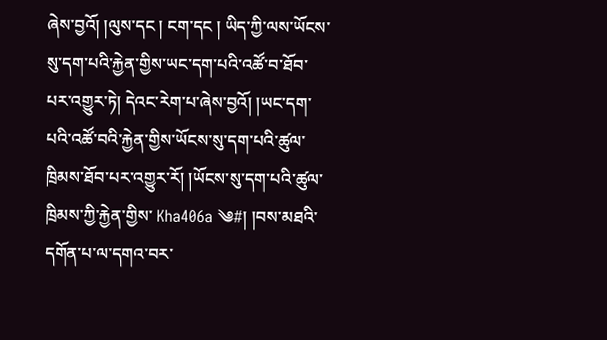ཞེས་བྱའོ། །ལུས་དང ། ངག་དང ། ཡིད་ཀྱི་ལས་ཡོངས་སུ་དག་པའི་རྐྱེན་གྱིས་ཡང་དག་པའི་འཚོ་བ་ཐོབ་པར་འགྱུར་ཏེ། དེའང་རེག་པ་ཞེས་བྱའོ། །ཡང་དག་པའི་འཚོ་བའི་རྐྱེན་གྱིས་ཡོངས་སུ་དག་པའི་ཚུལ་ཁྲིམས་ཐོབ་པར་འགྱུར་རོ། །ཡོངས་སུ་དག་པའི་ཚུལ་ཁྲིམས་ཀྱི་རྐྱེན་གྱིས་ Kha406a ༄#། །བས་མཐའི་དགོན་པ་ལ་དགའ་བར་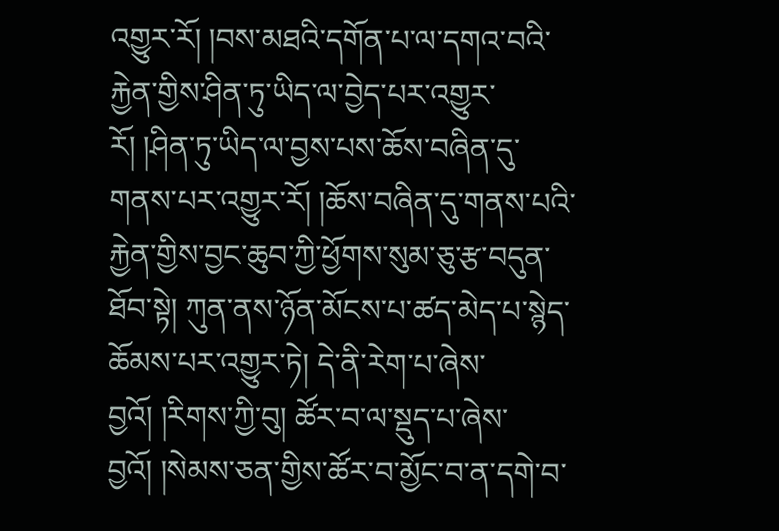འགྱུར་རོ། །བས་མཐའི་དགོན་པ་ལ་དགའ་བའི་རྐྱེན་གྱིས་ཤིན་ཏུ་ཡིད་ལ་བྱེད་པར་འགྱུར་རོ། །ཤིན་ཏུ་ཡིད་ལ་བྱས་པས་ཆོས་བཞིན་དུ་གནས་པར་འགྱུར་རོ། །ཆོས་བཞིན་དུ་གནས་པའི་རྐྱེན་གྱིས་བྱང་ཆུབ་ཀྱི་ཕྱོགས་སུམ་ཅུ་རྩ་བདུན་ཐོབ་སྟེ། ཀུན་ནས་ཉོན་མོངས་པ་ཚད་མེད་པ་སྙེད་ཆོམས་པར་འགྱུར་ཏེ། དེ་ནི་རེག་པ་ཞེས་བྱའོ། །རིགས་ཀྱི་བུ། ཚོར་བ་ལ་སྡུད་པ་ཞེས་བྱའོ། །སེམས་ཅན་གྱིས་ཚོར་བ་མྱོང་བ་ན་དགེ་བ་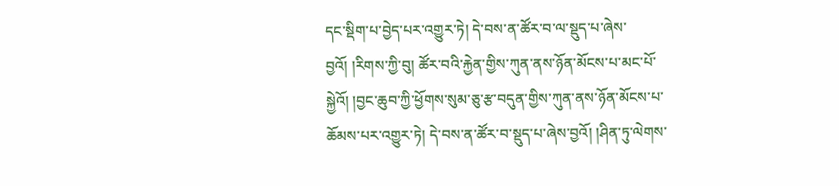དང་སྡིག་པ་བྱེད་པར་འགྱུར་ཏེ། དེ་བས་ན་ཚོར་བ་ལ་སྡུད་པ་ཞེས་བྱའོ། །རིགས་ཀྱི་བུ། ཚོར་བའི་རྐྱེན་གྱིས་ཀུན་ནས་ཉོན་མོངས་པ་མང་པོ་སྐྱེའོ། །བྱང་ཆུབ་ཀྱི་ཕྱོགས་སུམ་ཅུ་རྩ་བདུན་གྱིས་ཀུན་ནས་ཉོན་མོངས་པ་ཆོམས་པར་འགྱུར་ཏེ། དེ་བས་ན་ཚོར་བ་སྡུད་པ་ཞེས་བྱའོ། །ཤིན་ཏུ་ལེགས་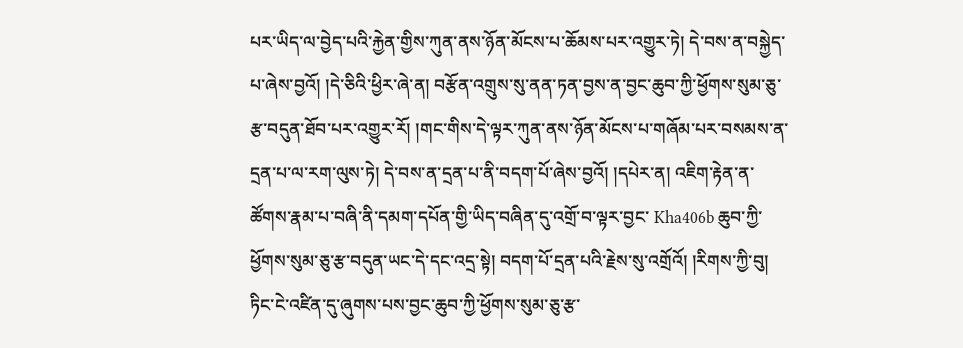པར་ཡིད་ལ་བྱེད་པའི་རྐྱེན་གྱིས་ཀུན་ནས་ཉོན་མོངས་པ་ཆོམས་པར་འགྱུར་ཏེ། དེ་བས་ན་བསྐྱེད་པ་ཞེས་བྱའོ། །དེ་ཅིའི་ཕྱིར་ཞེ་ན། བརྩོན་འགྲུས་སུ་ནན་ཏན་བྱས་ན་བྱང་ཆུབ་ཀྱི་ཕྱོགས་སུམ་ཅུ་རྩ་བདུན་ཐོབ་པར་འགྱུར་རོ། །གང་གིས་དེ་ལྟར་ཀུན་ནས་ཉོན་མོངས་པ་གཞོམ་པར་བསམས་ན་དྲན་པ་ལ་རག་ལུས་ཏེ། དེ་བས་ན་དྲན་པ་ནི་བདག་པོ་ཞེས་བྱའོ། །དཔེར་ན། འཇིག་རྟེན་ན་ཚོགས་རྣམ་པ་བཞི་ནི་དམག་དཔོན་གྱི་ཡིད་བཞིན་དུ་འགྲོ་བ་ལྟར་བྱང་ Kha406b ཆུབ་ཀྱི་ཕྱོགས་སུམ་ཅུ་རྩ་བདུན་ཡང་དེ་དང་འདྲ་སྟེ། བདག་པོ་དྲན་པའི་རྗེས་སུ་འགྲོའོ། །རིགས་ཀྱི་བུ། ཏིང་ངེ་འཛིན་དུ་ཞུགས་པས་བྱང་ཆུབ་ཀྱི་ཕྱོགས་སུམ་ཅུ་རྩ་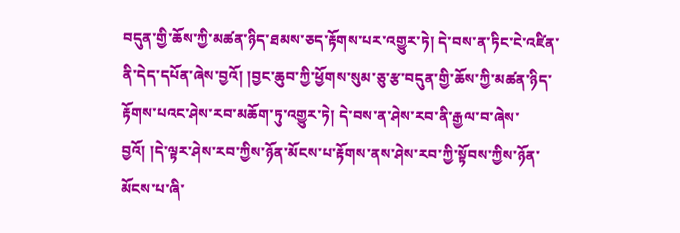བདུན་གྱི་ཆོས་ཀྱི་མཚན་ཉིད་ཐམས་ཅད་རྟོགས་པར་འགྱུར་ཏེ། དེ་བས་ན་ཏིང་ངེ་འཛིན་ནི་དེད་དཔོན་ཞེས་བྱའོ། །བྱང་ཆུབ་ཀྱི་ཕྱོགས་སུམ་ཅུ་རྩ་བདུན་གྱི་ཆོས་ཀྱི་མཚན་ཉིད་རྟོགས་པའང་ཤེས་རབ་མཆོག་ཏུ་འགྱུར་ཏེ། དེ་བས་ན་ཤེས་རབ་ནི་རྒྱལ་བ་ཞེས་བྱའོ། །དེ་ལྟར་ཤེས་རབ་ཀྱིས་ཉོན་མོངས་པ་རྟོགས་ནས་ཤེས་རབ་ཀྱི་སྟོབས་ཀྱིས་ཉོན་མོངས་པ་ཞི་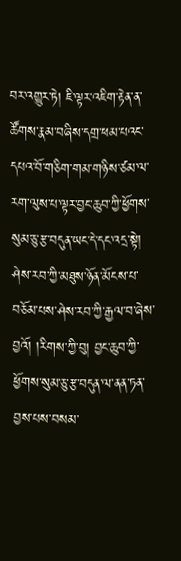བར་འགྱུར་ཏེ། ཇི་ལྟར་འཇིག་རྟེན་ན་ཚོགས་རྣམ་བཞིས་དགྲ་ཕམ་པའང་དཔའ་བོ་གཅིག་གམ་གཉིས་ཙམ་ལ་རག་ལུས་པ་ལྟར་བྱང་ཆུབ་ཀྱི་ཕྱོགས་སུམ་ཅུ་རྩ་བདུན་ཡང་དེ་དང་འདྲ་སྟེ། ཤེས་རབ་ཀྱི་མཐུས་ཉོན་མོངས་པ་བཅོམ་པས་ཤེས་རབ་ཀྱི་རྒྱལ་བ་ཞེས་བྱའོ། །རིགས་ཀྱི་བུ། བྱང་ཆུབ་ཀྱི་ཕྱོགས་སུམ་ཅུ་རྩ་བདུན་ལ་ནན་ཏན་བྱས་པས་བསམ་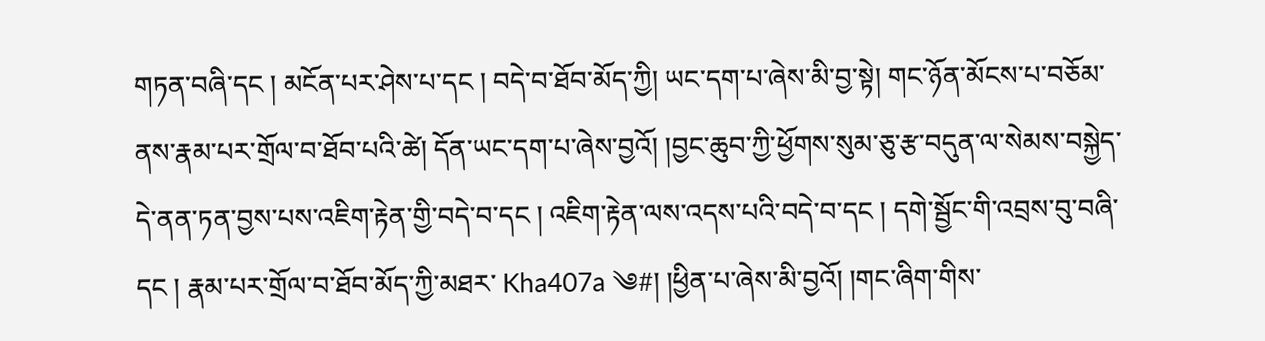གཏན་བཞི་དང ། མངོན་པར་ཤེས་པ་དང ། བདེ་བ་ཐོབ་མོད་ཀྱི། ཡང་དག་པ་ཞེས་མི་བྱ་སྟེ། གང་ཉོན་མོངས་པ་བཅོམ་ནས་རྣམ་པར་གྲོལ་བ་ཐོབ་པའི་ཚེ། དོན་ཡང་དག་པ་ཞེས་བྱའོ། །བྱང་ཆུབ་ཀྱི་ཕྱོགས་སུམ་ཅུ་རྩ་བདུན་ལ་སེམས་བསྐྱེད་དེ་ནན་ཏན་བྱས་པས་འཇིག་རྟེན་གྱི་བདེ་བ་དང ། འཇིག་རྟེན་ལས་འདས་པའི་བདེ་བ་དང ། དགེ་སྦྱོང་གི་འབྲས་བུ་བཞི་དང ། རྣམ་པར་གྲོལ་བ་ཐོབ་མོད་ཀྱི་མཐར་ Kha407a ༄#། །ཕྱིན་པ་ཞེས་མི་བྱའོ། །གང་ཞིག་གིས་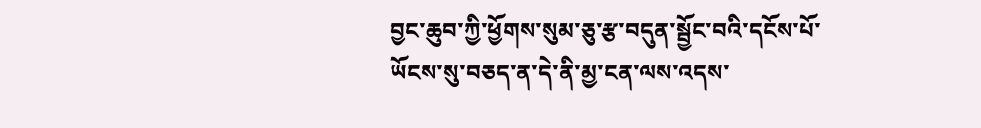བྱང་ཆུབ་ཀྱི་ཕྱོགས་སུམ་ཅུ་རྩ་བདུན་སྦྱོང་བའི་དངོས་པོ་ཡོངས་སུ་བཅད་ན་དེ་ནི་མྱ་ངན་ལས་འདས་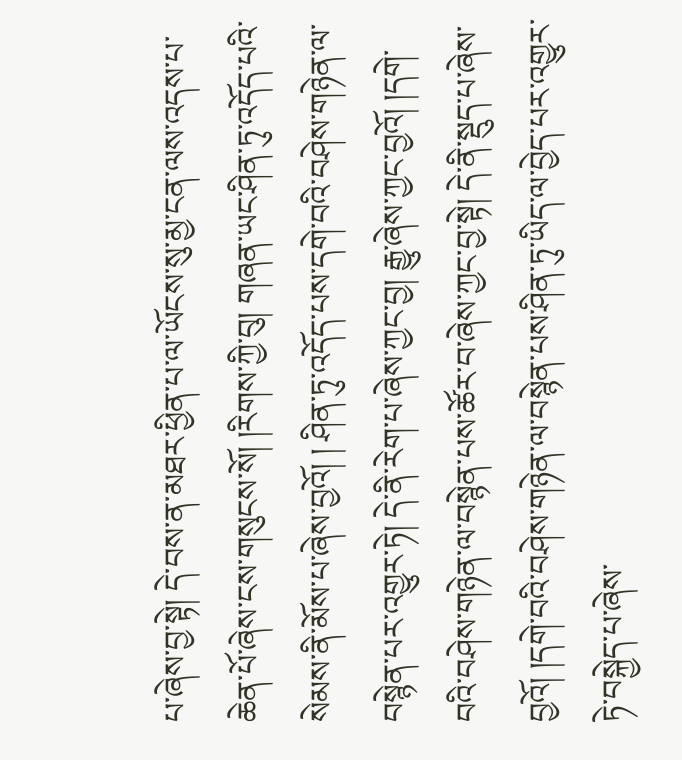པ་ཞེས་བྱ་སྟེ། དེ་བས་ན་མཐར་ཕྱིན་པ་ལ་ཡོངས་སུ་མྱ་ངན་ལས་འདས་པ་ཆེན་པོ་ཞེས་ངས་གསུངས་སོ། །རིགས་ཀྱི་བུ། གཞན་ཡང་ཤིན་ཏུ་འདོད་པའི་སེམས་ནི་མོས་པ་ཞེས་བྱའོ། ། ཤིན་ཏུ་འདོད་པས་དགེ་བའི་བཤེས་གཉེན་ལ་བསྙེན་པར་འགྱུར་ཏེ། དེ་ནི་རེག་པ་ཞེས་ཀྱང་བྱ། རྒྱུ་ཞེས་ཀྱང་བྱའོ། །དགེ་བའི་བཤེས་གཉེན་ལ་བསྙེན་པས་ཚོར་བ་ཞེས་ཀྱང་བྱ་སྟེ། དེ་ནི་སྡུད་པ་ཞེས་བྱའོ། །དགེ་བའི་བཤེས་གཉེན་ལ་བསྙེན་པས་ཤིན་ཏུ་ཡིད་ལ་བྱེད་པར་འགྱུར་ཏེ་བསྐྱེད་པ་ཞེས་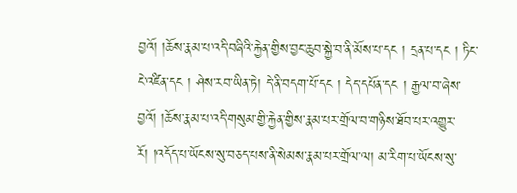བྱའོ། །ཆོས་རྣམ་པ་འདི་བཞིའི་རྐྱེན་གྱིས་བྱང་ཆུབ་སྐྱེ་བ་ནི་མོས་པ་དང ། དྲན་པ་དང ། ཏིང་ངེ་འཛིན་དང ། ཤེས་རབ་ཡིན་ཏེ། དེ་ནི་བདག་པོ་དང ། དེད་དཔོན་དང ། རྒྱལ་བ་ཞེས་བྱའོ། །ཆོས་རྣམ་པ་འདི་གསུམ་གྱི་རྐྱེན་གྱིས་རྣམ་པར་གྲོལ་བ་གཉིས་ཐོབ་པར་འགྱུར་རོ། །འདོད་པ་ཡོངས་སུ་བཅད་པས་ནི་སེམས་རྣམ་པར་གྲོལ་ལ། མ་རིག་པ་ཡོངས་སུ་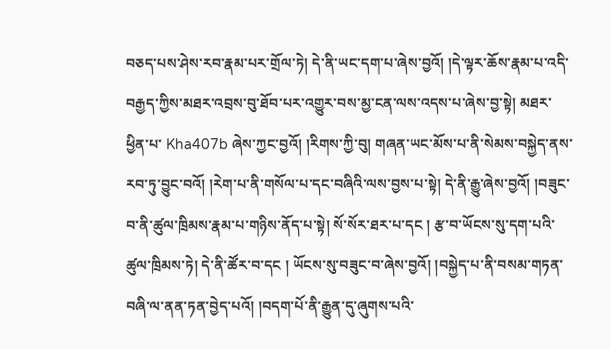བཅད་པས་ཤེས་རབ་རྣམ་པར་གྲོལ་ཏེ། དེ་ནི་ཡང་དག་པ་ཞེས་བྱའོ། །དེ་ལྟར་ཆོས་རྣམ་པ་འདི་བརྒྱད་ཀྱིས་མཐར་འབྲས་བུ་ཐོབ་པར་འགྱུར་བས་མྱ་ངན་ལས་འདས་པ་ཞེས་བྱ་སྟེ། མཐར་ཕྱིན་པ་ Kha407b ཞེས་ཀྱང་བྱའོ། །རིགས་ཀྱི་བུ། གཞན་ཡང་མོས་པ་ནི་སེམས་བསྐྱེད་ནས་རབ་ཏུ་བྱུང་བའོ། །རེག་པ་ནི་གསོལ་པ་དང་བཞིའི་ལས་བྱས་པ་སྟེ། དེ་ནི་རྒྱུ་ཞེས་བྱའོ། །བཟུང་བ་ནི་ཚུལ་ཁྲིམས་རྣམ་པ་གཉིས་ནོད་པ་སྟེ། སོ་སོར་ཐར་པ་དང ། རྩ་བ་ཡོངས་སུ་དག་པའི་ཚུལ་ཁྲིམས་ཏེ། དེ་ནི་ཚོར་བ་དང ། ཡོངས་སུ་བཟུང་བ་ཞེས་བྱའོ། །བསྐྱེད་པ་ནི་བསམ་གཏན་བཞི་ལ་ནན་ཏན་བྱེད་པའོ། །བདག་པོ་ནི་རྒྱུན་དུ་ཞུགས་པའི་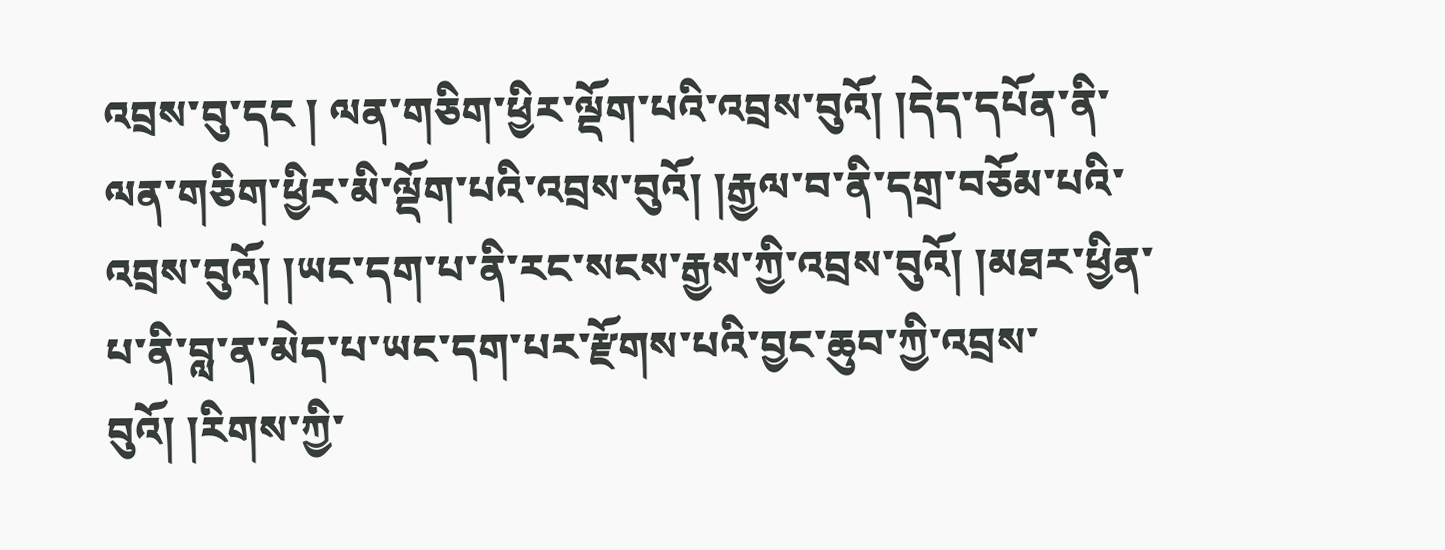འབྲས་བུ་དང ། ལན་གཅིག་ཕྱིར་ལྡོག་པའི་འབྲས་བུའོ། །དེད་དཔོན་ནི་ལན་གཅིག་ཕྱིར་མི་ལྡོག་པའི་འབྲས་བུའོ། །རྒྱལ་བ་ནི་དགྲ་བཅོམ་པའི་འབྲས་བུའོ། །ཡང་དག་པ་ནི་རང་སངས་རྒྱས་ཀྱི་འབྲས་བུའོ། །མཐར་ཕྱིན་པ་ནི་བླ་ན་མེད་པ་ཡང་དག་པར་རྫོགས་པའི་བྱང་ཆུབ་ཀྱི་འབྲས་བུའོ། །རིགས་ཀྱི་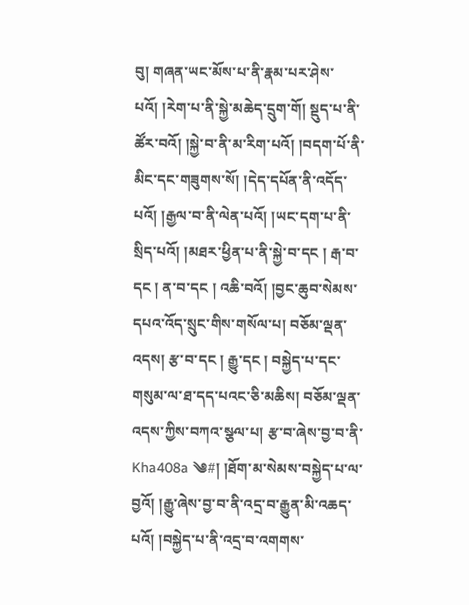བུ། གཞན་ཡང་མོས་པ་ནི་རྣམ་པར་ཤེས་པའོ། །རེག་པ་ནི་སྐྱེ་མཆེད་དྲུག་གོ། སྡུད་པ་ནི་ཚོར་བའོ། །སྐྱེ་བ་ནི་མ་རིག་པའོ། །བདག་པོ་ནི་མིང་དང་གཟུགས་སོ། །དེད་དཔོན་ནི་འདོད་པའོ། །རྒྱལ་བ་ནི་ལེན་པའོ། །ཡང་དག་པ་ནི་སྲིད་པའོ། །མཐར་ཕྱིན་པ་ནི་སྐྱེ་བ་དང ། རྒ་བ་དང ། ན་བ་དང ། འཆི་བའོ། །བྱང་ཆུབ་སེམས་དཔའ་འོད་སྲུང་གིས་གསོལ་པ། བཅོམ་ལྡན་འདས། རྩ་བ་དང ། རྒྱུ་དང ། བསྐྱེད་པ་དང་གསུམ་ལ་ཐ་དད་པའང་ཅི་མཆིས། བཅོམ་ལྡན་འདས་ཀྱིས་བཀའ་སྩལ་པ། རྩ་བ་ཞེས་བྱ་བ་ནི་ Kha408a ༄#། །ཐོག་མ་སེམས་བསྐྱེད་པ་ལ་བྱའོ། །རྒྱུ་ཞེས་བྱ་བ་ནི་འདྲ་བ་རྒྱུན་མི་འཆད་པའོ། །བསྐྱེད་པ་ནི་འདྲ་བ་འགགས་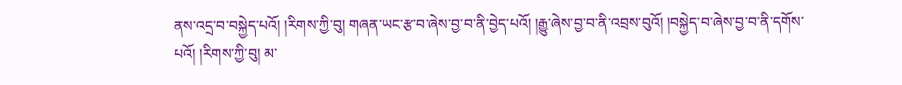ནས་འདྲ་བ་བསྐྱེད་པའོ། །རིགས་ཀྱི་བུ། གཞན་ཡང་རྩ་བ་ཞེས་བྱ་བ་ནི་བྱེད་པའོ། །རྒྱུ་ཞེས་བྱ་བ་ནི་འབྲས་བུའོ། །བསྐྱེད་བ་ཞེས་བྱ་བ་ནི་དགོས་པའོ། །རིགས་ཀྱི་བུ། མ་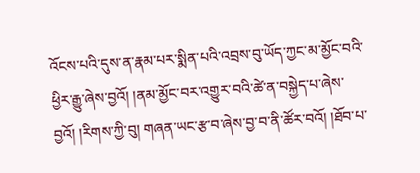འོངས་པའི་དུས་ན་རྣམ་པར་སྨིན་པའི་འབྲས་བུ་ཡོད་ཀྱང་མ་མྱོང་བའི་ཕྱིར་རྒྱུ་ཞེས་བྱའོ། །ནམ་མྱོང་བར་འགྱུར་བའི་ཚེ་ན་བསྐྱེད་པ་ཞེས་བྱའོ། །རིགས་ཀྱི་བུ། གཞན་ཡང་རྩ་བ་ཞེས་བྱ་བ་ནི་ཚོར་བའོ། །ཐོབ་པ་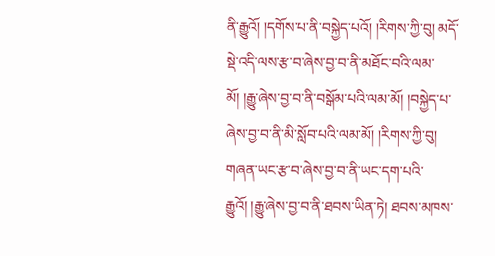ནི་རྒྱུའོ། །དགོས་པ་ནི་བསྐྱེད་པའོ། །རིགས་ཀྱི་བུ། མདོ་སྡེ་འདི་ལས་རྩ་བ་ཞེས་བྱ་བ་ནི་མཐོང་བའི་ལམ་མོ། །རྒྱུ་ཞེས་བྱ་བ་ནི་བསྒོམ་པའི་ལམ་མོ། །བསྐྱེད་པ་ཞེས་བྱ་བ་ནི་མི་སློབ་པའི་ལམ་མོ། །རིགས་ཀྱི་བུ། གཞན་ཡང་རྩ་བ་ཞེས་བྱ་བ་ནི་ཡང་དག་པའི་རྒྱུའོ། །རྒྱུ་ཞེས་བྱ་བ་ནི་ཐབས་ཡིན་ཏེ། ཐབས་མཁས་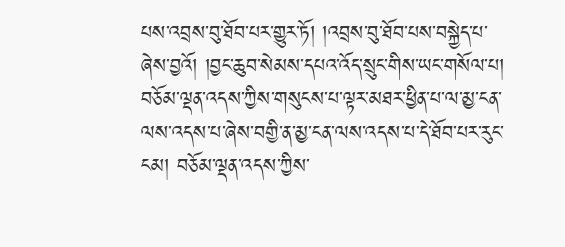པས་འབྲས་བུ་ཐོབ་པར་གྱུར་ཏོ། །འབྲས་བུ་ཐོབ་པས་བསྐྱེད་པ་ཞེས་བྱའོ། །བྱང་ཆུབ་སེམས་དཔའ་འོད་སྲུང་གིས་ཡང་གསོལ་པ། བཅོམ་ལྡན་འདས་ཀྱིས་གསུངས་པ་ལྟར་མཐར་ཕྱིན་པ་ལ་མྱ་ངན་ལས་འདས་པ་ཞེས་བགྱི་ན་མྱ་ངན་ལས་འདས་པ་དེ་ཐོབ་པར་རུང་ངམ། བཅོམ་ལྡན་འདས་ཀྱིས་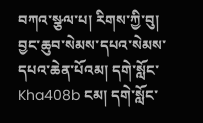བཀའ་སྩལ་པ། རིགས་ཀྱི་བུ། བྱང་ཆུབ་སེམས་དཔའ་སེམས་དཔའ་ཆེན་པོའམ། དགེ་སློང་ Kha408b ངམ། དགེ་སློང་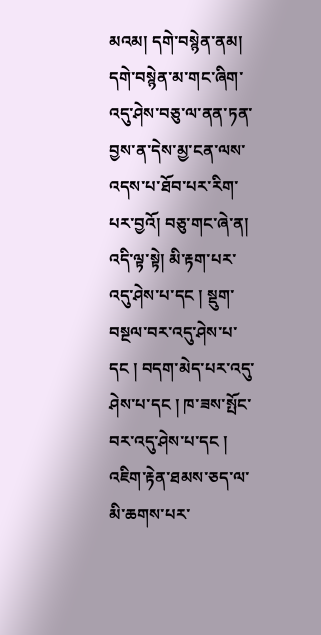མའམ། དགེ་བསྙེན་ནམ། དགེ་བསྙེན་མ་གང་ཞིག་འདུ་ཤེས་བཅུ་ལ་ནན་ཏན་བྱས་ན་དེས་མྱ་ངན་ལས་འདས་པ་ཐོབ་པར་རིག་པར་བྱའོ། བཅུ་གང་ཞེ་ན། འདི་ལྟ་སྟེ། མི་རྟག་པར་འདུ་ཤེས་པ་དང ། སྡུག་བསྔལ་བར་འདུ་ཤེས་པ་དང ། བདག་མེད་པར་འདུ་ཤེས་པ་དང ། ཁ་ཟས་སྤོང་བར་འདུ་ཤེས་པ་དང ། འཇིག་རྟེན་ཐམས་ཅད་ལ་མི་ཆགས་པར་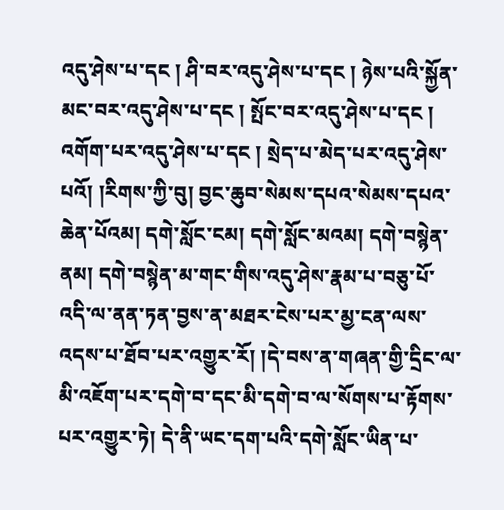འདུ་ཤེས་པ་དང ། ཤི་བར་འདུ་ཤེས་པ་དང ། ཉེས་པའི་སྐྱོན་མང་བར་འདུ་ཤེས་པ་དང ། སྤོང་བར་འདུ་ཤེས་པ་དང ། འགོག་པར་འདུ་ཤེས་པ་དང ། སྲེད་པ་མེད་པར་འདུ་ཤེས་པའོ། །རིགས་ཀྱི་བུ། བྱང་ཆུབ་སེམས་དཔའ་སེམས་དཔའ་ཆེན་པོའམ། དགེ་སློང་ངམ། དགེ་སློང་མའམ། དགེ་བསྙེན་ནམ། དགེ་བསྙེན་མ་གང་གིས་འདུ་ཤེས་རྣམ་པ་བཅུ་པོ་འདི་ལ་ནན་ཏན་བྱས་ན་མཐར་ངེས་པར་མྱ་ངན་ལས་འདས་པ་ཐོབ་པར་འགྱུར་རོ། །དེ་བས་ན་གཞན་གྱི་དྲིང་ལ་མི་འཇོག་པར་དགེ་བ་དང་མི་དགེ་བ་ལ་སོགས་པ་རྟོགས་པར་འགྱུར་ཏེ། དེ་ནི་ཡང་དག་པའི་དགེ་སློང་ཡིན་པ་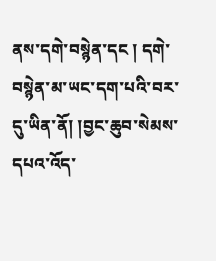ནས་དགེ་བསྙེན་དང ། དགེ་བསྙེན་མ་ཡང་དག་པའི་བར་དུ་ཡིན་ནོ། །བྱང་ཆུབ་སེམས་དཔའ་འོད་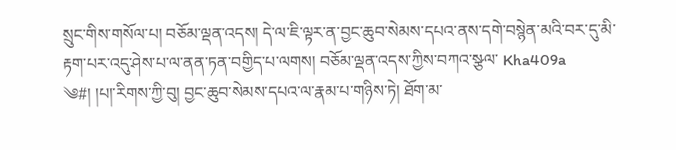སྲུང་གིས་གསོལ་པ། བཅོམ་ལྡན་འདས། དེ་ལ་ཇི་ལྟར་ན་བྱང་ཆུབ་སེམས་དཔའ་ནས་དགེ་བསྙེན་མའི་བར་དུ་མི་རྟག་པར་འདུ་ཤེས་པ་ལ་ནན་ཏན་བགྱིད་པ་ལགས། བཅོམ་ལྡན་འདས་ཀྱིས་བཀའ་སྩལ་ Kha409a ༄#། །པ།་རིགས་ཀྱི་བུ། བྱང་ཆུབ་སེམས་དཔའ་ལ་རྣམ་པ་གཉིས་ཏེ། ཐོག་མ་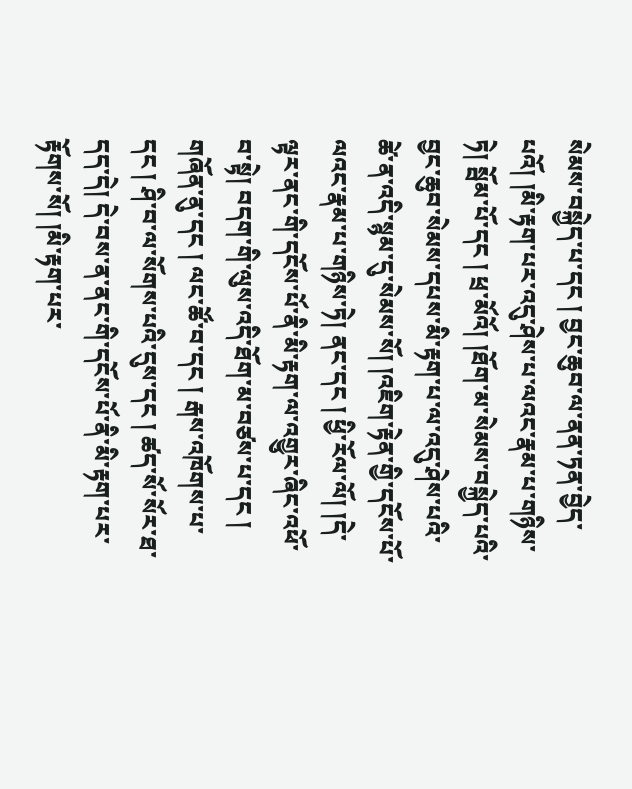སེམས་བསྐྱེད་པ་དང ། བྱང་ཆུབ་ལ་ནན་ཏན་བྱེད་པའོ། །མི་རྟག་པར་འདུ་ཤེས་པ་ལའང་རྣམ་པ་གཉིས་ཏེ། སྦོམ་པོ་དང ། ཕྲ་མོའོ། །ཐོག་མ་སེམས་བསྐྱེད་པའི་བྱང་ཆུབ་སེམས་དཔས་མི་རྟག་པ་ལ་འདུ་ཤེས་པའི་ཚེ་ན་འདི་སྙམ་དུ་སེམས་སོ། །འཇིག་རྟེན་གྱི་དངོས་པོ་ལའང་རྣམ་པ་གཉིས་ཏེ། ནང་དང ། ཕྱི་རོལ་ལོ། །དེ་ལྟར་ནང་གི་དངོས་པོ་ནི་མི་རྟག་ལ་འགྱུར་ཞིང་འཕོ་བ་སྟེ། བདག་གི་ལུས་འདི་ཐོག་མ་བཙས་པ་དང ། གཞོན་ནུ་དང ། ལང་ཚོ་བ་དང ། རྒས་འཁོགས་པ་དང ། ཤི་བ་ལ་སོགས་པའི་དུས་དང ། ཚད་སོ་སོར་ཐ་དད་དེ། དེ་བས་ན་ནང་གི་དངོས་པོ་ནི་མི་རྟག་པར་རྟོགས་སོ། །མི་རྟག་པར་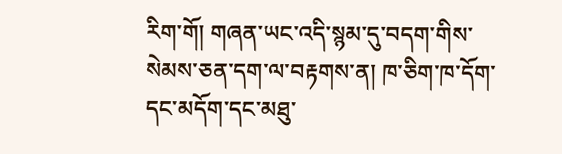རིག་གོ། གཞན་ཡང་འདི་སྙམ་དུ་བདག་གིས་སེམས་ཅན་དག་ལ་བརྟགས་ན། ཁ་ཅིག་ཁ་དོག་དང་མདོག་དང་མཐུ་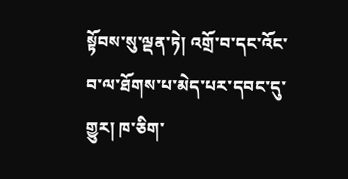སྟོབས་སུ་ལྡན་ཏེ། འགྲོ་བ་དང་འོང་བ་ལ་ཐོགས་པ་མེད་པར་དབང་དུ་གྱུར། ཁ་ཅིག་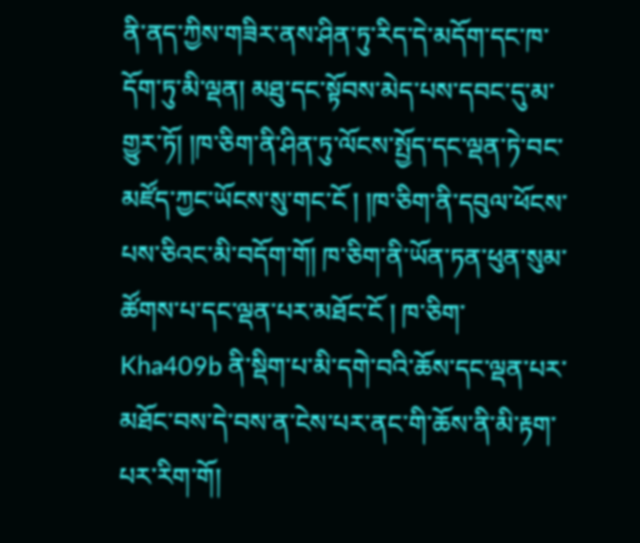ནི་ནད་ཀྱིས་གཟིར་ནས་ཤིན་ཏུ་རིད་དེ་མདོག་དང་ཁ་དོག་ཏུ་མི་ལྡན། མཐུ་དང་སྟོབས་མེད་པས་དབང་དུ་མ་གྱུར་ཏོ། །ཁ་ཅིག་ནི་ཤིན་ཏུ་ལོངས་སྤྱོད་དང་ལྡན་ཏེ་བང་མཛོད་ཀྱང་ཡོངས་སུ་གང་ངོ ། །ཁ་ཅིག་ནི་དབུལ་ཕོངས་པས་ཅིའང་མི་བདོག་གོ། ཁ་ཅིག་ནི་ཡོན་ཏན་ཕུན་སུམ་ཚོགས་པ་དང་ལྡན་པར་མཐོང་ངོ ། ཁ་ཅིག་ Kha409b ནི་སྡིག་པ་མི་དགེ་བའི་ཆོས་དང་ལྡན་པར་མཐོང་བས་དེ་བས་ན་ངེས་པར་ནང་གི་ཆོས་ནི་མི་རྟག་པར་རིག་གོ།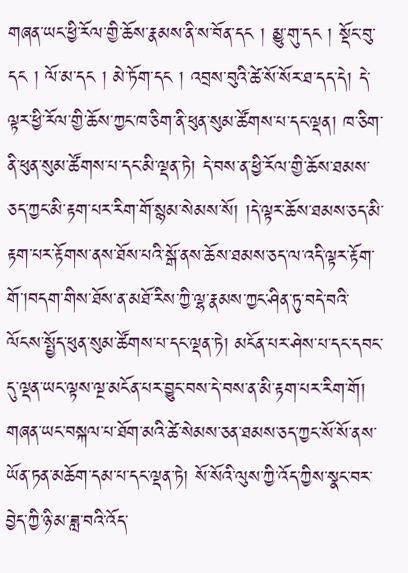གཞན་ཡང་ཕྱི་རོལ་གྱི་ཆོས་རྣམས་ནི་ས་བོན་དང ། མྱུ་གུ་དང ། སྡོང་བུ་དང ། ལོ་མ་དང ། མེ་ཏོག་དང ། འབྲས་བུའི་ཚེ་སོ་སོར་ཐ་དད་དེ། དེ་ལྟར་ཕྱི་རོལ་གྱི་ཆོས་ཀྱང་ཁ་ཅིག་ནི་ཕུན་སུམ་ཚོགས་པ་དང་ལྡན། ཁ་ཅིག་ནི་ཕུན་སུམ་ཚོགས་པ་དང་མི་ལྡན་ཏེ། དེ་བས་ན་ཕྱི་རོལ་གྱི་ཆོས་ཐམས་ཅད་ཀྱང་མི་རྟག་པར་རིག་གོ་སྙམ་སེམས་སོ། །དེ་ལྟར་ཆོས་ཐམས་ཅད་མི་རྟག་པར་རྟོགས་ནས་ཐོས་པའི་སྒོ་ནས་ཆོས་ཐམས་ཅད་ལ་འདི་ལྟར་རྟོག་གོ་།བདག་གིས་ཐོས་ན་མཐོ་རིས་ཀྱི་ལྷ་རྣམས་ཀྱང་ཤིན་ཏུ་བདེ་བའི་ལོངས་སྤྱོད་ཕུན་སུམ་ཚོགས་པ་དང་ལྡན་ཏེ། མངོན་པར་ཤེས་པ་དང་དབང་དུ་ལྡན་ཡང་ལྟས་ལྔ་མངོན་པར་བྱུང་བས་དེ་བས་ན་མི་རྟག་པར་རིག་གོ། གཞན་ཡང་བསྐལ་པ་ཐོག་མའི་ཚེ་སེམས་ཅན་ཐམས་ཅད་ཀྱང་སོ་སོ་ནས་ཡོན་ཏན་མཆོག་དམ་པ་དང་ལྡན་ཏེ། སོ་སོའི་ལུས་ཀྱི་འོད་ཀྱིས་སྣང་བར་བྱེད་ཀྱི་ཉི་མ་ཟླ་བའི་འོད་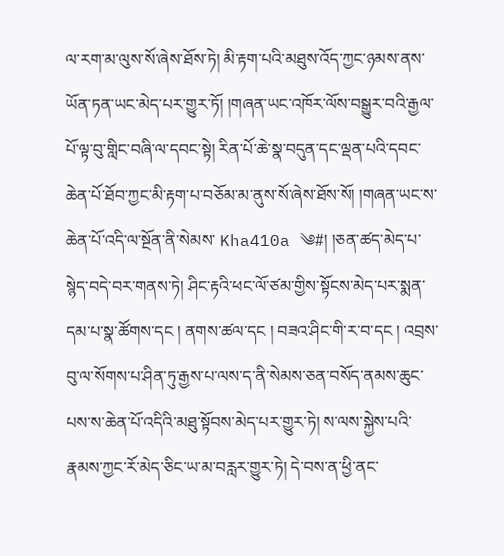ལ་རག་མ་ལུས་སོ་ཞེས་ཐོས་ཏེ། མི་རྟག་པའི་མཐུས་འོད་ཀྱང་ཉམས་ནས་ཡོན་ཏན་ཡང་མེད་པར་གྱུར་ཏོ། །གཞན་ཡང་འཁོར་ལོས་བསྒྱུར་བའི་རྒྱལ་པོ་ལྟ་བུ་གླིང་བཞི་ལ་དབང་སྟེ། རིན་པོ་ཆེ་སྣ་བདུན་དང་ལྡན་པའི་དབང་ཆེན་པོ་ཐོབ་ཀྱང་མི་རྟག་པ་བཅོམ་མ་ནུས་སོ་ཞེས་ཐོས་སོ། །གཞན་ཡང་ས་ཆེན་པོ་འདི་ལ་སྔོན་ནི་སེམས་ Kha410a ༄#། །ཅན་ཚད་མེད་པ་སྙེད་བདེ་བར་གནས་ཏེ། ཤིང་རྟའི་ཕང་ལོ་ཙམ་གྱིས་སྟོངས་མེད་པར་སྨན་དམ་པ་སྣ་ཚོགས་དང ། ནགས་ཚལ་དང ། བཟའ་ཤིང་གི་ར་བ་དང ། འབྲས་བུ་ལ་སོགས་པ་ཤིན་ཏུ་རྒྱས་པ་ལས་ད་ནི་སེམས་ཅན་བསོད་ནམས་ཆུང་པས་ས་ཆེན་པོ་འདིའི་མཐུ་སྟོབས་མེད་པར་གྱུར་ཏེ། ས་ལས་སྐྱེས་པའི་རྣམས་ཀྱང་རོ་མེད་ཅིང་ཡ་མ་བརླར་གྱུར་ཏེ། དེ་བས་ན་ཕྱི་ནང་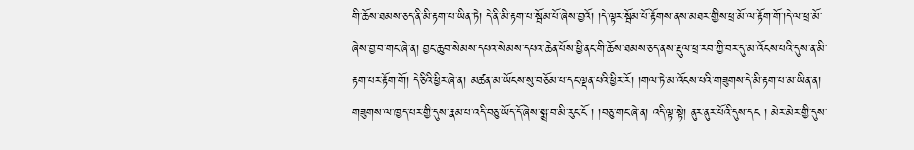གི་ཆོས་ཐམས་ཅད་ནི་མི་རྟག་པ་ཡིན་ཏེ། དེ་ནི་མི་རྟག་པ་སྦོམ་པོ་ཞེས་བྱའོ། །དེ་ལྟར་སྦོམ་པོ་རྟོགས་ནས་མཐར་གྱིས་ཕྲ་མོ་ལ་རྟོག་གོ་།དེ་ལ་ཕྲ་མོ་ཞེས་བྱ་བ་གང་ཞེ་ན། བྱང་ཆུབ་སེམས་དཔའ་སེམས་དཔའ་ཆེན་པོས་ཕྱི་ནང་གི་ཆོས་ཐམས་ཅད་ནས་རྡུལ་ཕྲ་རབ་ཀྱི་བར་དུ་མ་འོངས་པའི་དུས་ན་མི་རྟག་པར་རྟོག་གོ། དེ་ཅིའི་ཕྱིར་ཞེ་ན། མཚན་མ་ཡོངས་སུ་བཅོམ་པ་དང་ལྡན་པའི་ཕྱིར་རོ། །གལ་ཏེ་མ་འོངས་པའི་གཟུགས་དེ་མི་རྟག་པ་མ་ཡིན་ན། གཟུགས་ལ་ཁྱད་པར་གྱི་དུས་རྣམ་པ་འདི་བཅུ་ཡོད་དོ་ཞེས་སྨྲ་བ་མི་རུང་ངོ ། །བཅུ་གང་ཞེ་ན། འདི་ལྟ་སྟེ། ནུར་ནུར་པོའི་དུས་དང ། མེར་མེར་གྱི་དུས་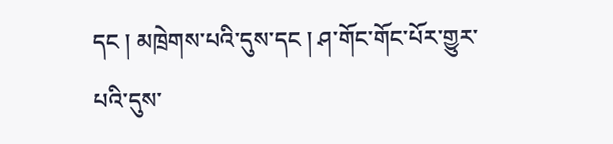དང ། མཁྲེགས་པའི་དུས་དང ། ཤ་གོང་གོང་པོར་གྱུར་པའི་དུས་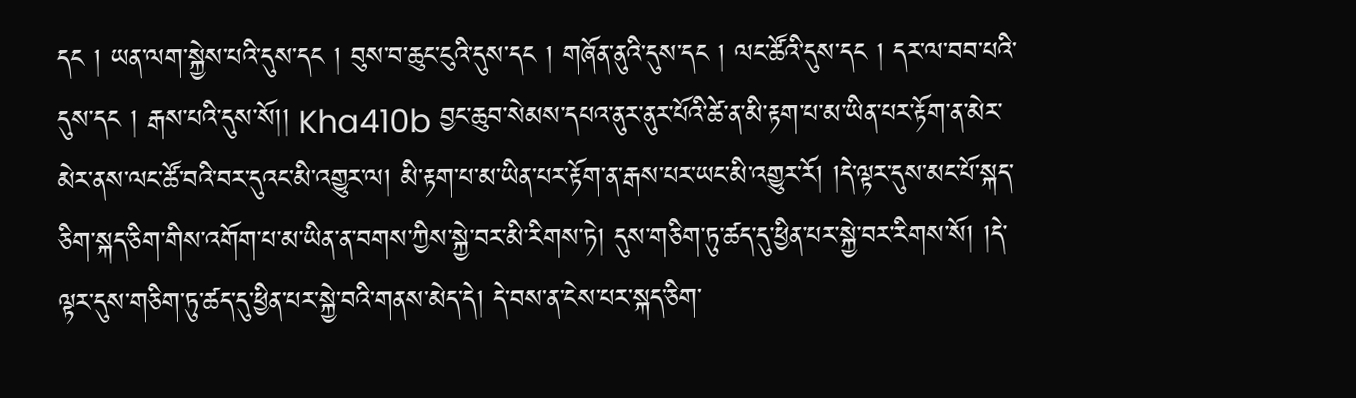དང ། ཡན་ལག་སྐྱེས་པའི་དུས་དང ། བུས་བ་ཆུང་ངུའི་དུས་དང ། གཞོན་ནུའི་དུས་དང ། ལང་ཚོའི་དུས་དང ། དར་ལ་བབ་པའི་དུས་དང ། རྒས་པའི་དུས་སོ།། Kha410b བྱང་ཆུབ་སེམས་དཔའ་ནུར་ནུར་པོའི་ཚེ་ན་མི་རྟག་པ་མ་ཡིན་པར་རྟོག་ན་མེར་མེར་ནས་ལང་ཚོ་བའི་བར་དུའང་མི་འགྱུར་ལ། མི་རྟག་པ་མ་ཡིན་པར་རྟོག་ན་རྒས་པར་ཡང་མི་འགྱུར་རོ། །དེ་ལྟར་དུས་མང་པོ་སྐད་ཅིག་སྐད་ཅིག་གིས་འགོག་པ་མ་ཡིན་ན་བགས་ཀྱིས་སྐྱེ་བར་མི་རིགས་ཏེ། དུས་གཅིག་ཏུ་ཚད་དུ་ཕྱིན་པར་སྐྱེ་བར་རིགས་སོ། །དེ་ལྟར་དུས་གཅིག་ཏུ་ཚད་དུ་ཕྱིན་པར་སྐྱེ་བའི་གནས་མེད་དེ། དེ་བས་ན་ངེས་པར་སྐད་ཅིག་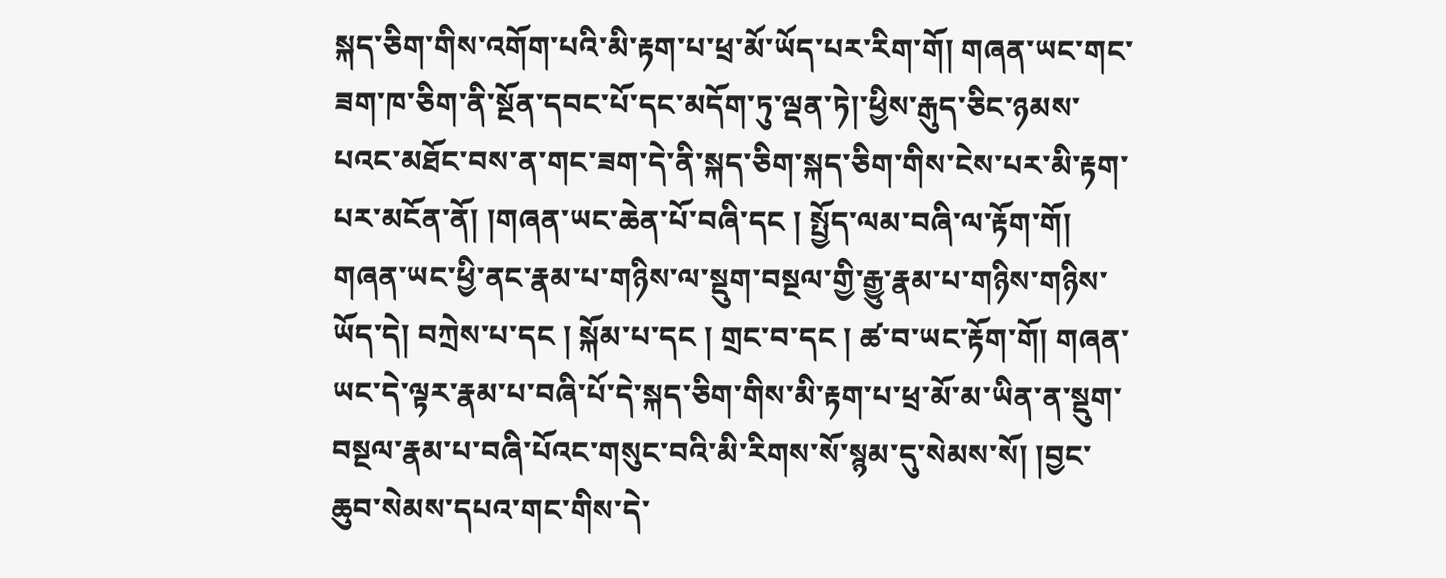སྐད་ཅིག་གིས་འགོག་པའི་མི་རྟག་པ་ཕྲ་མོ་ཡོད་པར་རིག་གོ། གཞན་ཡང་གང་ཟག་ཁ་ཅིག་ནི་སྔོན་དབང་པོ་དང་མདོག་ཏུ་ལྡན་ཏེ།་ཕྱིས་རྒུད་ཅིང་ཉམས་པའང་མཐོང་བས་ན་གང་ཟག་དེ་ནི་སྐད་ཅིག་སྐད་ཅིག་གིས་ངེས་པར་མི་རྟག་པར་མངོན་ནོ། །གཞན་ཡང་ཆེན་པོ་བཞི་དང ། སྤྱོད་ལམ་བཞི་ལ་རྟོག་གོ། གཞན་ཡང་ཕྱི་ནང་རྣམ་པ་གཉིས་ལ་སྡུག་བསྔལ་གྱི་རྒྱུ་རྣམ་པ་གཉིས་གཉིས་ཡོད་དེ། བཀྲེས་པ་དང ། སྐོམ་པ་དང ། གྲང་བ་དང ། ཚ་བ་ཡང་རྟོག་གོ། གཞན་ཡང་དེ་ལྟར་རྣམ་པ་བཞི་པོ་དེ་སྐད་ཅིག་གིས་མི་རྟག་པ་ཕྲ་མོ་མ་ཡིན་ན་སྡུག་བསྔལ་རྣམ་པ་བཞི་པོའང་གསུང་བའི་མི་རིགས་སོ་སྙམ་དུ་སེམས་སོ། །བྱང་ཆུབ་སེམས་དཔའ་གང་གིས་དེ་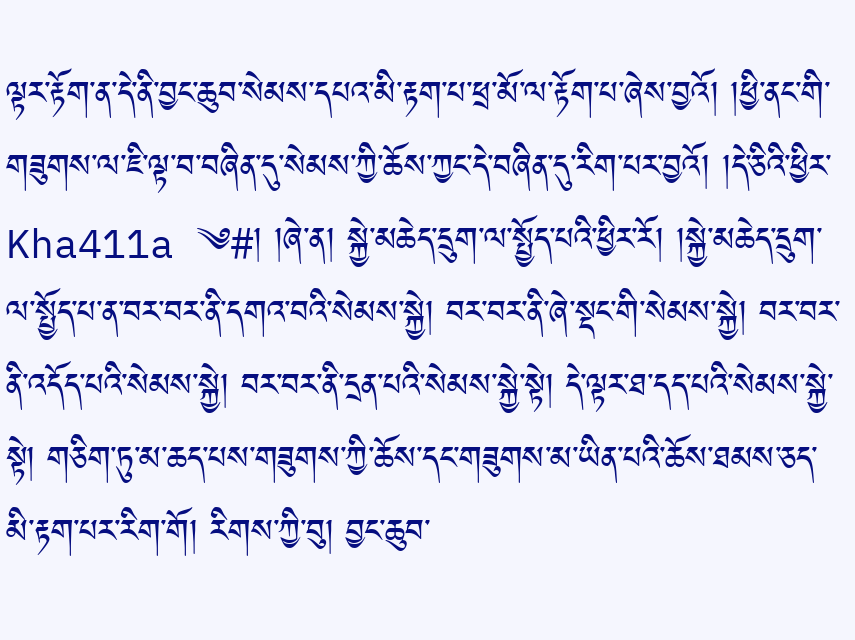ལྟར་རྟོག་ན་དེ་ནི་བྱང་ཆུབ་སེམས་དཔའ་མི་རྟག་པ་ཕྲ་མོ་ལ་རྟོག་པ་ཞེས་བྱའོ། །ཕྱི་ནང་གི་གཟུགས་ལ་ཇི་ལྟ་བ་བཞིན་དུ་སེམས་ཀྱི་ཆོས་ཀྱང་དེ་བཞིན་དུ་རིག་པར་བྱའོ། །དེ་ཅིའི་ཕྱིར་ Kha411a ༄#། །ཞེ་ན། སྐྱེ་མཆེད་དྲུག་ལ་སྤྱོད་པའི་ཕྱིར་རོ། །སྐྱེ་མཆེད་དྲུག་ལ་སྤྱོད་པ་ན་བར་བར་ནི་དགའ་བའི་སེམས་སྐྱེ། བར་བར་ནི་ཞེ་སྡང་གི་སེམས་སྐྱེ། བར་བར་ནི་འདོད་པའི་སེམས་སྐྱེ། བར་བར་ནི་དྲན་པའི་སེམས་སྐྱེ་སྟེ། དེ་ལྟར་ཐ་དད་པའི་སེམས་སྐྱེ་སྟེ། གཅིག་ཏུ་མ་ཆད་པས་གཟུགས་ཀྱི་ཆོས་དང་གཟུགས་མ་ཡིན་པའི་ཆོས་ཐམས་ཅད་མི་རྟག་པར་རིག་གོ། རིགས་ཀྱི་བུ། བྱང་ཆུབ་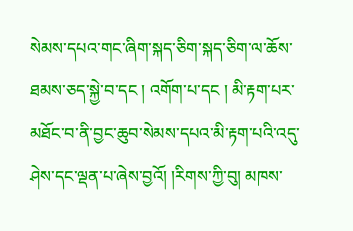སེམས་དཔའ་གང་ཞིག་སྐད་ཅིག་སྐད་ཅིག་ལ་ཆོས་ཐམས་ཅད་སྐྱེ་བ་དང ། འགོག་པ་དང ། མི་རྟག་པར་མཐོང་བ་ནི་བྱང་ཆུབ་སེམས་དཔའ་མི་རྟག་པའི་འདུ་ཤེས་དང་ལྡན་པ་ཞེས་བྱའོ། །རིགས་ཀྱི་བུ། མཁས་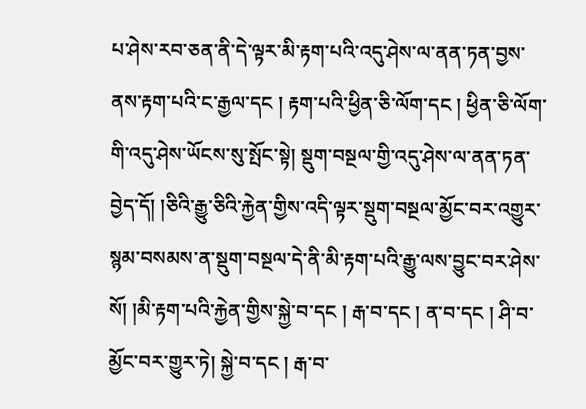པ་ཤེས་རབ་ཅན་ནི་དེ་ལྟར་མི་རྟག་པའི་འདུ་ཤེས་ལ་ནན་ཏན་བྱས་ནས་རྟག་པའི་ང་རྒྱལ་དང ། རྟག་པའི་ཕྱིན་ཅི་ལོག་དང ། ཕྱིན་ཅི་ལོག་གི་འདུ་ཤེས་ཡོངས་སུ་སྤོང་སྟེ། སྡུག་བསྔལ་གྱི་འདུ་ཤེས་ལ་ནན་ཏན་བྱེད་དོ། །ཅིའི་རྒྱུ་ཅིའི་རྐྱེན་གྱིས་འདི་ལྟར་སྡུག་བསྔལ་མྱོང་བར་འགྱུར་སྙམ་བསམས་ན་སྡུག་བསྔལ་དེ་ནི་མི་རྟག་པའི་རྒྱུ་ལས་བྱུང་བར་ཤེས་སོ། །མི་རྟག་པའི་རྐྱེན་གྱིས་སྐྱེ་བ་དང ། རྒ་བ་དང ། ན་བ་དང ། ཤི་བ་མྱོང་བར་གྱུར་ཏེ། སྐྱེ་བ་དང ། རྒ་བ་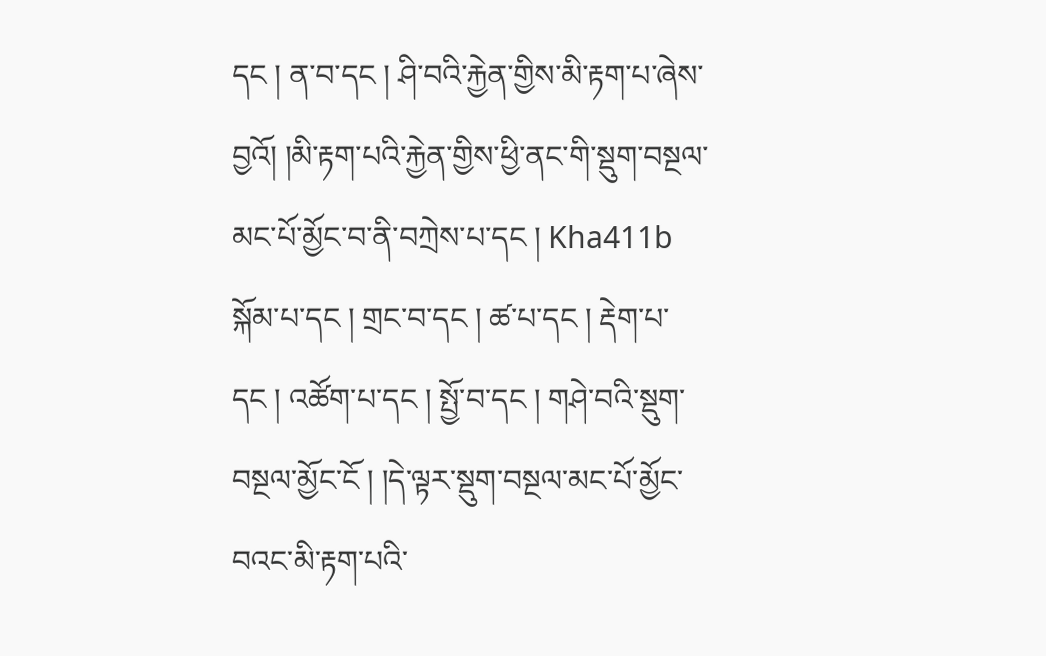དང ། ན་བ་དང ། ཤི་བའི་རྐྱེན་གྱིས་མི་རྟག་པ་ཞེས་བྱའོ། །མི་རྟག་པའི་རྐྱེན་གྱིས་ཕྱི་ནང་གི་སྡུག་བསྔལ་མང་པོ་མྱོང་བ་ནི་བཀྲེས་པ་དང ། Kha411b སྐོམ་པ་དང ། གྲང་བ་དང ། ཚ་པ་དང ། རྡེག་པ་དང ། འཚོག་པ་དང ། སྤྱོ་བ་དང ། གཤེ་བའི་སྡུག་བསྔལ་མྱོང་ངོ ། །དེ་ལྟར་སྡུག་བསྔལ་མང་པོ་མྱོང་བའང་མི་རྟག་པའི་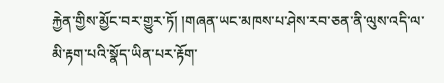རྐྱེན་གྱིས་མྱོང་བར་གྱུར་ཏོ། །གཞན་ཡང་མཁས་པ་ཤེས་རབ་ཅན་ནི་ལུས་འདི་ལ་མི་རྟག་པའི་སྣོད་ཡིན་པར་རྟོག་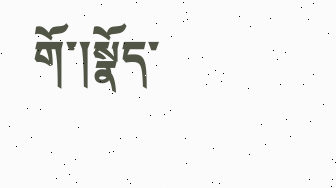གོ་།སྣོད་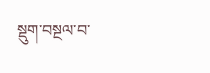སྡུག་བསྔལ་བ་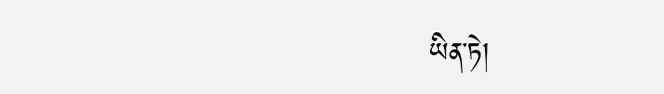ཡིན་ཏེ།